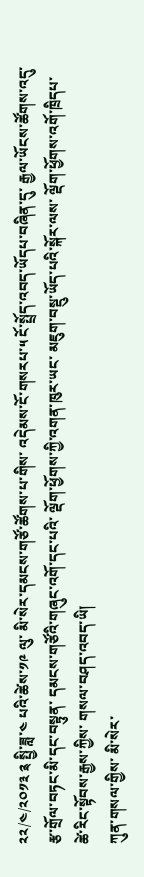༢༢/༤/༢༠༡༣ ༉ སྤྱི་ཟླ་༤ པའི་ཚེས་༡༩ ལུ་ མི་སེར་དམངས་གཙོ་ཚོགས་པ་གིས་ འདེམས་ངོ་གསརཔ་༥ ངོ་སྤྲོད་འབད་ཡོདཔ་བཞིན་དུ་ རྒྱལ་ཡོངས་ཚོགས་འདུ་ རྩ་གྲོལ་བཏང་མི་དང་བསྟུན་ དམངས་གཙོའི་གཞུང་འགོ་དང་པའི་ ལྡོག་ཕྱོགས་ཀྱི་འགན་ཁུར་ཡང་ མཇུག་བསྡུ་ཡོད་པའི་སྐོར་ལས་ ལྡོག་ཕྱོགས་འགོ་ཁྲིདཔ་ ཚེ་རིང་སྟོབས་རྒྱས་ཀྱིས་ གསལ་བཤད་འབད་ཡི།
ཀུན་གསལ་གྱིས་ མི་སེར་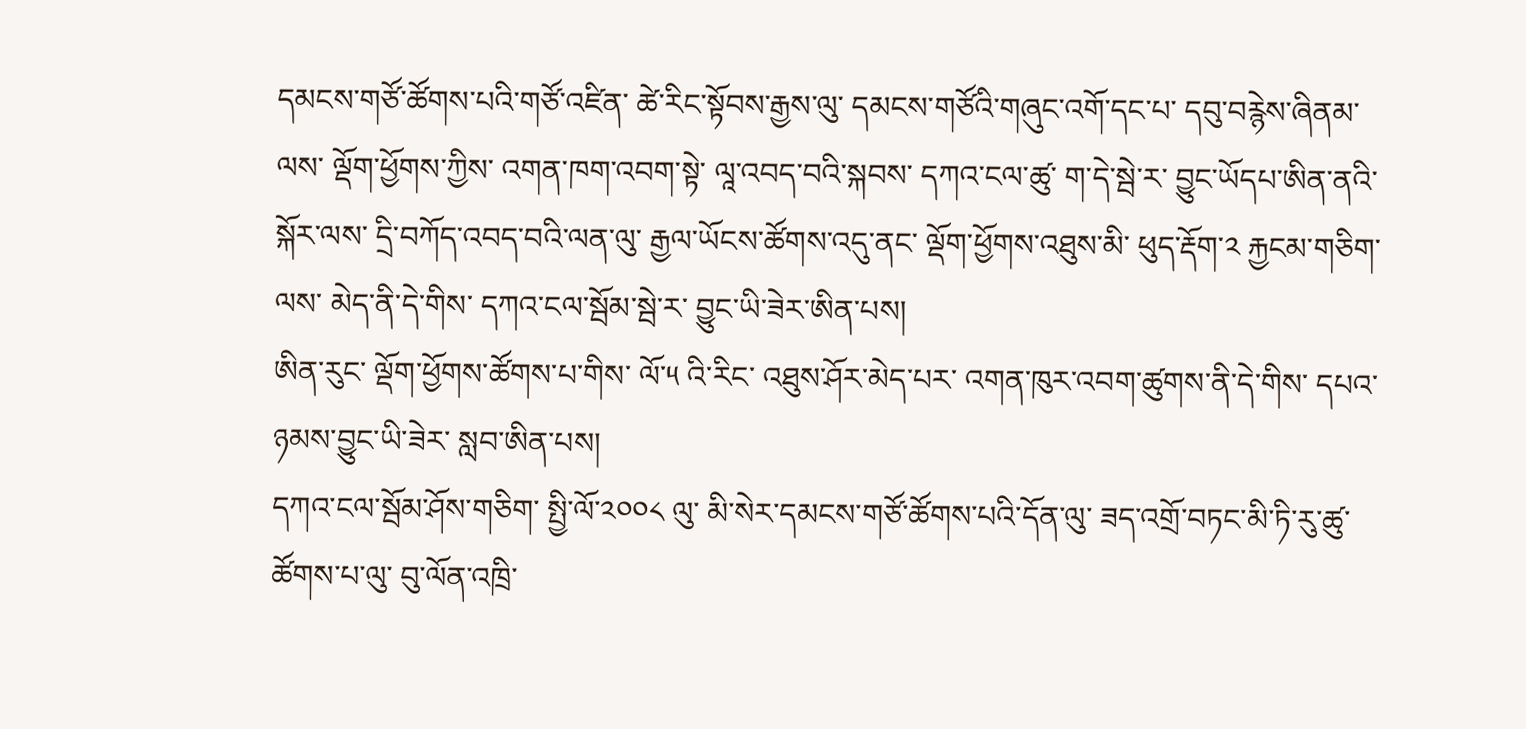དམངས་གཙོ་ཚོགས་པའི་གཙོ་འཛིན་ ཚེ་རིང་སྟོབས་རྒྱས་ལུ་ དམངས་གཙོའི་གཞུང་འགོ་དང་པ་ དབུ་བརྙེས་ཞིནམ་ལས་ ལྡོག་ཕྱོགས་ཀྱིས་ འགན་ཁག་འབག་སྟེ་ ལཱ་འབད་བའི་སྐབས་ དཀའ་ངལ་ཚུ་ ག་དེ་སྦེ་ར་ བྱུང་ཡོདཔ་ཨིན་ནའི་སྐོར་ལས་ དྲི་བཀོད་འབད་བའི་ལན་ལུ་ རྒྱལ་ཡོངས་ཚོགས་འདུ་ནང་ ལྡོག་ཕྱོགས་འཐུས་མི་ ཕུད་རྡོག་༢ རྐྱངམ་གཅིག་ལས་ མེད་ནི་དེ་གིས་ དཀའ་ངལ་སྦོམ་སྦེ་ར་ བྱུང་ཡི་ཟེར་ཨིན་པས།
ཨིན་རུང་ ལྡོག་ཕྱོགས་ཚོགས་པ་གིས་ ལོ་༥ འི་རིང་ འཐུས་ཤོར་མེད་པར་ འགན་ཁུར་འབག་ཚུགས་ནི་དེ་གིས་ དཔའ་ཉམས་བྱུང་ཡི་ཟེར་ སླབ་ཨིན་པས།
དཀའ་ངལ་སྦོམ་ཤོས་གཅིག་ སྤྱི་ལོ་༢༠༠༨ ལུ་ མི་སེར་དམངས་གཙོ་ཚོགས་པའི་དོན་ལུ་ ཟད་འགྲོ་བཏང་མི་ཏི་རུ་ཚུ་ ཚོགས་པ་ལུ་ བུ་ལོན་འཁྲི་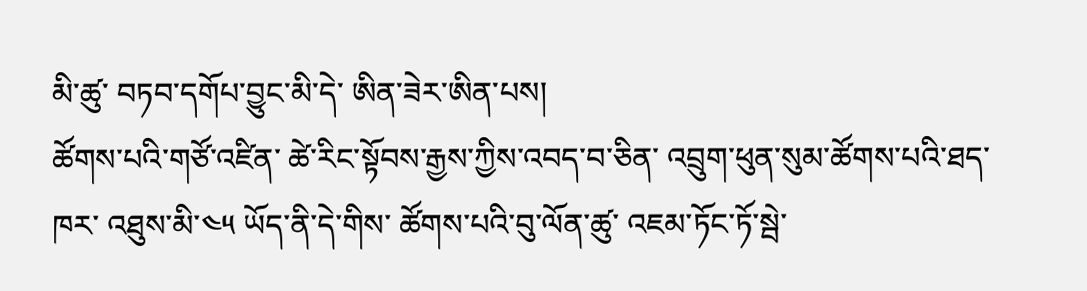མི་ཚུ་ བཏབ་དགོཔ་བྱུང་མི་དེ་ ཨིན་ཟེར་ཨིན་པས།
ཚོགས་པའི་གཙོ་འཛིན་ ཚེ་རིང་སྟོབས་རྒྱས་ཀྱིས་འབད་བ་ཅིན་ འབྲུག་ཕུན་སུམ་ཚོགས་པའི་ཐད་ཁར་ འཐུས་མི་༤༥ ཡོད་ནི་དེ་གིས་ ཚོགས་པའི་བུ་ལོན་ཚུ་ འཇམ་ཏོང་ཏོ་སྦེ་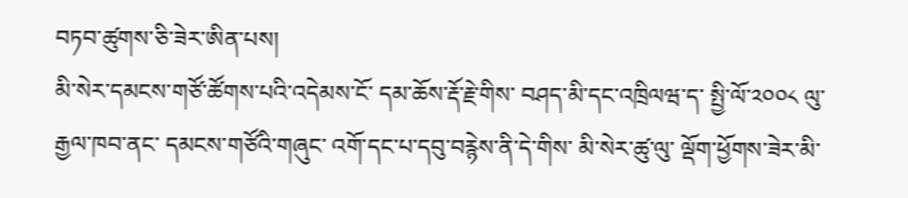བཏབ་ཚུགས་ཅི་ཟེར་ཨིན་པས།
མི་སེར་དམངས་གཙོ་ཚོགས་པའི་འདེམས་ངོ་ དམ་ཆོས་རྡོ་རྗེ་གིས་ བཤད་མི་དང་འཁྲིལཝ་ད་ སྤྱི་ལོ་༢༠༠༨ ལུ་ རྒྱལ་ཁབ་ནང་ དམངས་གཙོའི་གཞུང་ འགོ་དང་པ་དབུ་བརྙེས་ནི་དེ་གིས་ མི་སེར་ཚུ་ལུ་ ལྡོག་ཕྱོགས་ཟེར་མི་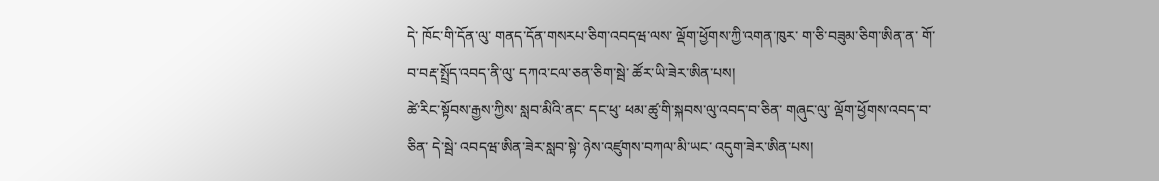དེ་ ཁོང་གི་དོན་ལུ་ གནད་དོན་གསརཔ་ཅིག་འབདཝ་ལས་ ལྡོག་ཕྱོགས་ཀྱི་འགན་ཁུར་ ག་ཅི་བཟུམ་ཅིག་ཨིན་ན་ གོ་བ་བརྡ་སྤྲོད་འབད་ནི་ལུ་ དཀའ་ངལ་ཅན་ཅིག་སྦེ་ ཚོར་ཡི་ཟེར་ཨིན་པས།
ཚེ་རིང་སྟོབས་རྒྱས་ཀྱིས་ སླབ་མིའི་ནང་ དང་ཕུ་ ཕམ་ཚུ་གི་སྐབས་ལུ་འབད་བ་ཅིན་ གཞུང་ལུ་ ལྡོག་ཕྱོགས་འབད་བ་ཅིན་ དེ་སྦེ་ འབདཝ་ཨིན་ཟེར་སླབ་སྟེ་ ཉེས་འཛུགས་བཀལ་མི་ཡང་ འདུག་ཟེར་ཨིན་པས།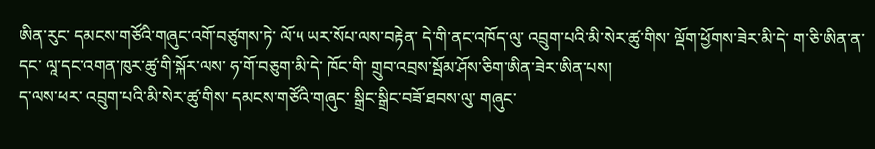ཨིན་རུང་ དམངས་གཙོའི་གཞུང་འགོ་བཙུགས་ཏེ་ ལོ་༥ ཡར་སོཔ་ལས་བརྟེན་ དེ་གི་ནང་འཁོད་ལུ་ འབྲུག་པའི་མི་སེར་ཚུ་གིས་ ལྡོག་ཕྱོགས་ཟེར་མི་དེ་ ག་ཅི་ཨིན་ན་དང་ ལཱ་དང་འགན་ཁུར་ཚུ་གི་སྐོར་ལས་ ཧ་གོ་བཅུག་མི་དེ་ ཁོང་གི་ གྲུབ་འབྲས་སྦོམ་ཤོས་ཅིག་ཨིན་ཟེར་ཨིན་པས།
ད་ལས་ཕར་ འབྲུག་པའི་མི་སེར་ཚུ་གིས་ དམངས་གཙོའི་གཞུང་ སྒྲིང་སྒྲིང་བཟོ་ཐབས་ལུ་ གཞུང་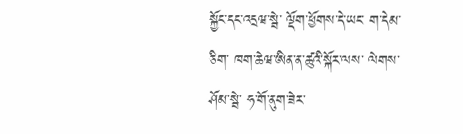སྐྱོང་དང་འདྲཝ་སྦེ་ ལྡོག་ཕྱོགས་དེ་ཡང་ ག་དེམ་ཅིག་ ཁག་ཆེཝ་ཨིན་ན་ཚུའི་སྐོར་ལས་ ལེགས་ཤོམ་སྦེ་ ཧ་གོ་ནུག་ཟེར་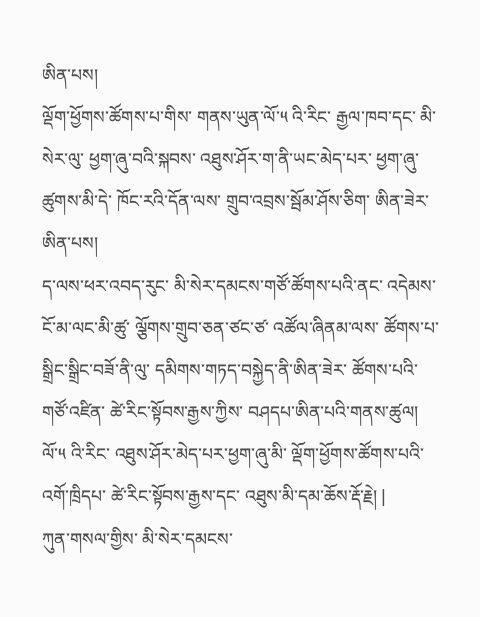ཨིན་པས།
ལྡོག་ཕྱོགས་ཚོགས་པ་གིས་ གནས་ཡུན་ལོ་༥ འི་རིང་ རྒྱལ་ཁབ་དང་ མི་སེར་ལུ་ ཕྱག་ཞུ་བའི་སྐབས་ འཐུས་ཤོར་ག་ནི་ཡང་མེད་པར་ ཕྱག་ཞུ་ཚུགས་མི་དེ་ ཁོང་རའི་དོན་ལས་ གྲུབ་འབྲས་སྦོམ་ཤོས་ཅིག་ ཨིན་ཟེར་ཨིན་པས།
ད་ལས་ཕར་འབད་རུང་ མི་སེར་དམངས་གཙོ་ཚོགས་པའི་ནང་ འདེམས་ངོ་མ་ལང་མི་ཚུ་ ལྕོགས་གྲུབ་ཅན་ཙང་ཙ་ འཚོལ་ཞིནམ་ལས་ ཚོགས་པ་སྒྲིང་སྒྲིང་བཟོ་ནི་ལུ་ དམིགས་གཏད་བསྐྱེད་ནི་ཨིན་ཟེར་ ཚོགས་པའི་གཙོ་འཛིན་ ཚེ་རིང་སྟོབས་རྒྱས་ཀྱིས་ བཤདཔ་ཨིན་པའི་གནས་ཚུལ།
ལོ་༥ འི་རིང་ འཐུས་ཤོར་མེད་པར་ཕྱག་ཞུ་མི་ ལྡོག་ཕྱོགས་ཚོགས་པའི་འགོ་ཁྲིདཔ་ ཚེ་རིང་སྟོབས་རྒྱས་དང་ འཐུས་མི་དམ་ཆོས་རྡོ་རྗེ། |
ཀུན་གསལ་གྱིས་ མི་སེར་དམངས་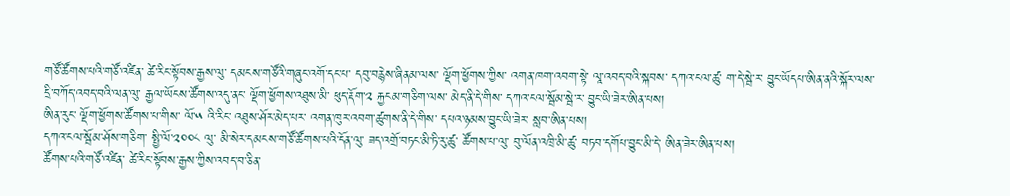གཙོ་ཚོགས་པའི་གཙོ་འཛིན་ ཚེ་རིང་སྟོབས་རྒྱས་ལུ་ དམངས་གཙོའི་གཞུང་འགོ་དང་པ་ དབུ་བརྙེས་ཞིནམ་ལས་ ལྡོག་ཕྱོགས་ཀྱིས་ འགན་ཁག་འབག་སྟེ་ ལཱ་འབད་བའི་སྐབས་ དཀའ་ངལ་ཚུ་ ག་དེ་སྦེ་ར་ བྱུང་ཡོདཔ་ཨིན་ནའི་སྐོར་ལས་ དྲི་བཀོད་འབད་བའི་ལན་ལུ་ རྒྱལ་ཡོངས་ཚོགས་འདུ་ནང་ ལྡོག་ཕྱོགས་འཐུས་མི་ ཕུད་རྡོག་༢ རྐྱངམ་གཅིག་ལས་ མེད་ནི་དེ་གིས་ དཀའ་ངལ་སྦོམ་སྦེ་ར་ བྱུང་ཡི་ཟེར་ཨིན་པས།
ཨིན་རུང་ ལྡོག་ཕྱོགས་ཚོགས་པ་གིས་ ལོ་༥ འི་རིང་ འཐུས་ཤོར་མེད་པར་ འགན་ཁུར་འབག་ཚུགས་ནི་དེ་གིས་ དཔའ་ཉམས་བྱུང་ཡི་ཟེར་ སླབ་ཨིན་པས།
དཀའ་ངལ་སྦོམ་ཤོས་གཅིག་ སྤྱི་ལོ་༢༠༠༨ ལུ་ མི་སེར་དམངས་གཙོ་ཚོགས་པའི་དོན་ལུ་ ཟད་འགྲོ་བཏང་མི་ཏི་རུ་ཚུ་ ཚོགས་པ་ལུ་ བུ་ལོན་འཁྲི་མི་ཚུ་ བཏབ་དགོཔ་བྱུང་མི་དེ་ ཨིན་ཟེར་ཨིན་པས།
ཚོགས་པའི་གཙོ་འཛིན་ ཚེ་རིང་སྟོབས་རྒྱས་ཀྱིས་འབད་བ་ཅིན་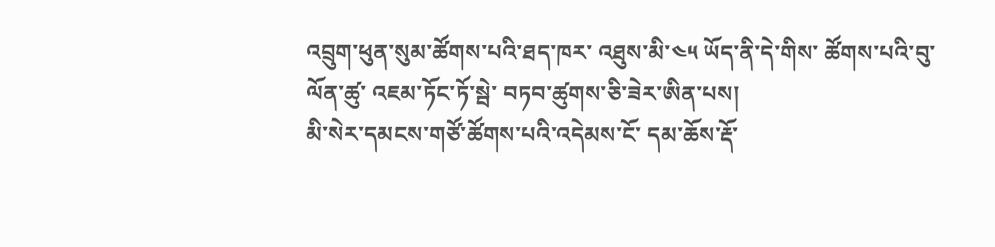འབྲུག་ཕུན་སུམ་ཚོགས་པའི་ཐད་ཁར་ འཐུས་མི་༤༥ ཡོད་ནི་དེ་གིས་ ཚོགས་པའི་བུ་ལོན་ཚུ་ འཇམ་ཏོང་ཏོ་སྦེ་ བཏབ་ཚུགས་ཅི་ཟེར་ཨིན་པས།
མི་སེར་དམངས་གཙོ་ཚོགས་པའི་འདེམས་ངོ་ དམ་ཆོས་རྡོ་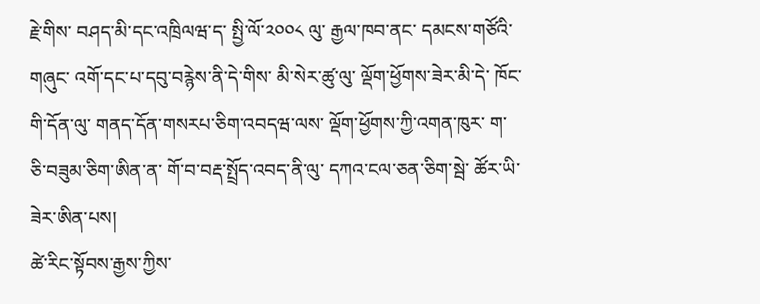རྗེ་གིས་ བཤད་མི་དང་འཁྲིལཝ་ད་ སྤྱི་ལོ་༢༠༠༨ ལུ་ རྒྱལ་ཁབ་ནང་ དམངས་གཙོའི་གཞུང་ འགོ་དང་པ་དབུ་བརྙེས་ནི་དེ་གིས་ མི་སེར་ཚུ་ལུ་ ལྡོག་ཕྱོགས་ཟེར་མི་དེ་ ཁོང་གི་དོན་ལུ་ གནད་དོན་གསརཔ་ཅིག་འབདཝ་ལས་ ལྡོག་ཕྱོགས་ཀྱི་འགན་ཁུར་ ག་ཅི་བཟུམ་ཅིག་ཨིན་ན་ གོ་བ་བརྡ་སྤྲོད་འབད་ནི་ལུ་ དཀའ་ངལ་ཅན་ཅིག་སྦེ་ ཚོར་ཡི་ཟེར་ཨིན་པས།
ཚེ་རིང་སྟོབས་རྒྱས་ཀྱིས་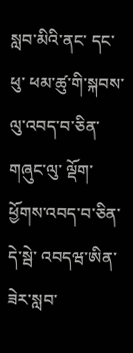སླབ་མིའི་ནང་ དང་ཕུ་ ཕམ་ཚུ་གི་སྐབས་ལུ་འབད་བ་ཅིན་ གཞུང་ལུ་ ལྡོག་ཕྱོགས་འབད་བ་ཅིན་ དེ་སྦེ་ འབདཝ་ཨིན་ཟེར་སླབ་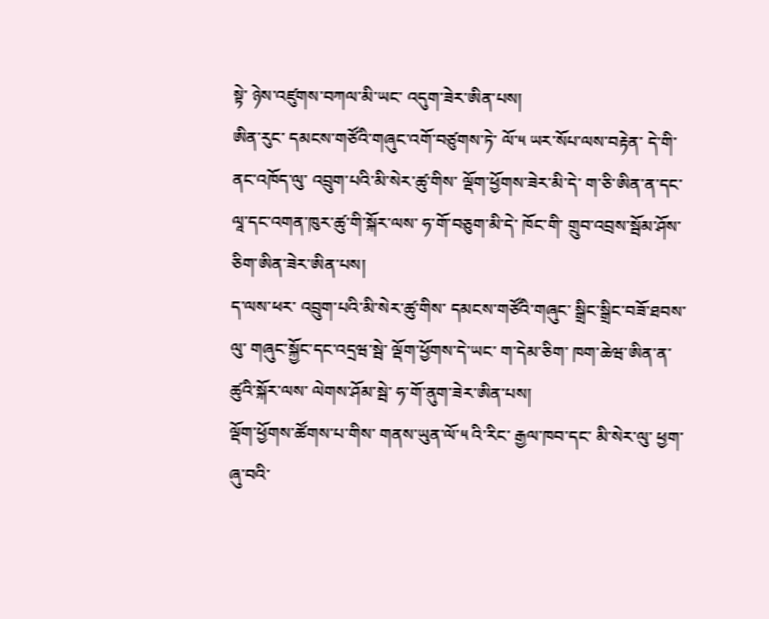སྟེ་ ཉེས་འཛུགས་བཀལ་མི་ཡང་ འདུག་ཟེར་ཨིན་པས།
ཨིན་རུང་ དམངས་གཙོའི་གཞུང་འགོ་བཙུགས་ཏེ་ ལོ་༥ ཡར་སོཔ་ལས་བརྟེན་ དེ་གི་ནང་འཁོད་ལུ་ འབྲུག་པའི་མི་སེར་ཚུ་གིས་ ལྡོག་ཕྱོགས་ཟེར་མི་དེ་ ག་ཅི་ཨིན་ན་དང་ ལཱ་དང་འགན་ཁུར་ཚུ་གི་སྐོར་ལས་ ཧ་གོ་བཅུག་མི་དེ་ ཁོང་གི་ གྲུབ་འབྲས་སྦོམ་ཤོས་ཅིག་ཨིན་ཟེར་ཨིན་པས།
ད་ལས་ཕར་ འབྲུག་པའི་མི་སེར་ཚུ་གིས་ དམངས་གཙོའི་གཞུང་ སྒྲིང་སྒྲིང་བཟོ་ཐབས་ལུ་ གཞུང་སྐྱོང་དང་འདྲཝ་སྦེ་ ལྡོག་ཕྱོགས་དེ་ཡང་ ག་དེམ་ཅིག་ ཁག་ཆེཝ་ཨིན་ན་ཚུའི་སྐོར་ལས་ ལེགས་ཤོམ་སྦེ་ ཧ་གོ་ནུག་ཟེར་ཨིན་པས།
ལྡོག་ཕྱོགས་ཚོགས་པ་གིས་ གནས་ཡུན་ལོ་༥ འི་རིང་ རྒྱལ་ཁབ་དང་ མི་སེར་ལུ་ ཕྱག་ཞུ་བའི་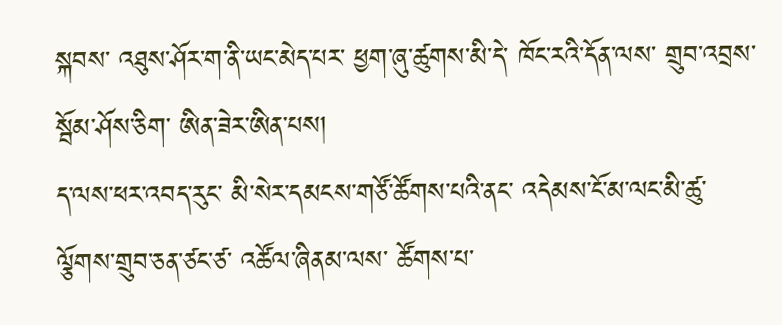སྐབས་ འཐུས་ཤོར་ག་ནི་ཡང་མེད་པར་ ཕྱག་ཞུ་ཚུགས་མི་དེ་ ཁོང་རའི་དོན་ལས་ གྲུབ་འབྲས་སྦོམ་ཤོས་ཅིག་ ཨིན་ཟེར་ཨིན་པས།
ད་ལས་ཕར་འབད་རུང་ མི་སེར་དམངས་གཙོ་ཚོགས་པའི་ནང་ འདེམས་ངོ་མ་ལང་མི་ཚུ་ ལྕོགས་གྲུབ་ཅན་ཙང་ཙ་ འཚོལ་ཞིནམ་ལས་ ཚོགས་པ་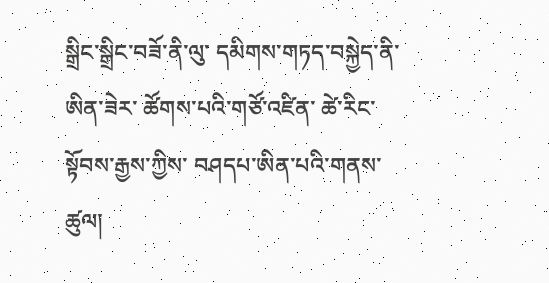སྒྲིང་སྒྲིང་བཟོ་ནི་ལུ་ དམིགས་གཏད་བསྐྱེད་ནི་ཨིན་ཟེར་ ཚོགས་པའི་གཙོ་འཛིན་ ཚེ་རིང་སྟོབས་རྒྱས་ཀྱིས་ བཤདཔ་ཨིན་པའི་གནས་ཚུལ།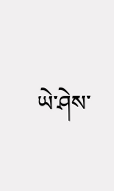ཡེ་ཤེས་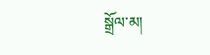སྒྲོལ་མ།